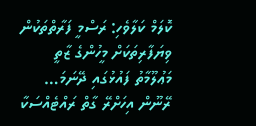ކޮލަމް ކަލާވެހި: ރަސްމީ ފަރާތްތަކުން ވިޔަފާރިތަކަށް މީހުންގެ ޒާތީ މަޢުލޫމާތު ފައުޅުގައި ދޭނަމަ…
ރޭނޫން އިހަށްރޭ ގާތް ރައްޓެއްސަކާ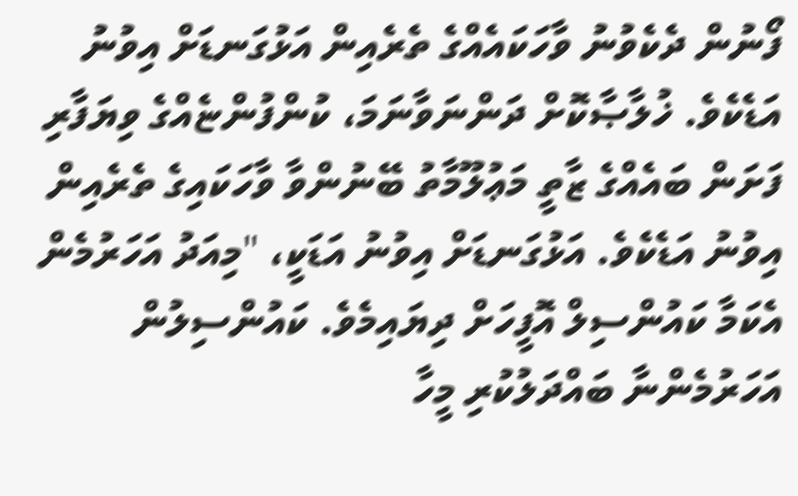ފޯނުން ދެކެވުނު ވާހަކައެއްގެ ތެރެއިން އަޅުގަނޑަށް އިވުނު އަޑެކެވެ. ޚުލާޞާކޮށް ދަންނަވާނަމަ، ކުންފުންޏެއްގެ ވިޔަފާރި ފަށަން ބައެއްގެ ޒާތީ މަޢުލޫމާތު ބޭނުންވާ ވާހަކައިގެ ތެރެއިން އިވުނު އަޑެކެވެ. އަޅުގަނޑަށް އިވުނު އަޑަކީ، "މިއަދު އަހަރުމެން އެކަމާ ކައުންސިލް އޮފީހަށް ދިޔައިމެވެ. ކައުންސިލުން އަހަރުމެންނާ ބައްދަލުކުރި މީހާ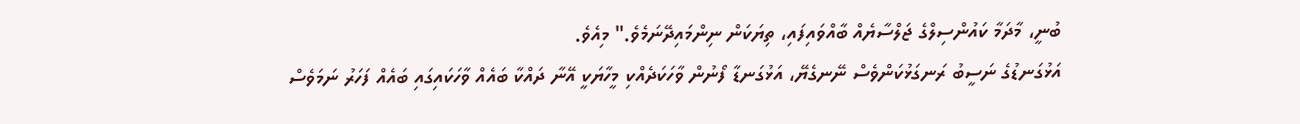ބުނީ، މާދަމާ ކައުންސިލްގެ ޖަލްސާޔެއް ބާއްވައިފައި، ތިޔަކަން ނިންމައިދޭނަމެވެ." މިއެވެ.
އަޅުގަނޑުގެ ނަސީބު ރަނގަޅުކަންވެސް ނޭނގެޔޭ، އަޅުގަނޑާ ފޯނުން ވާހަކަދެއްކި މީހާޔަކީ އޭނާ ދައްކާ ބައެއް ވާހަކައިގައި ބައެއް ފަހަރު ނަމަވެސް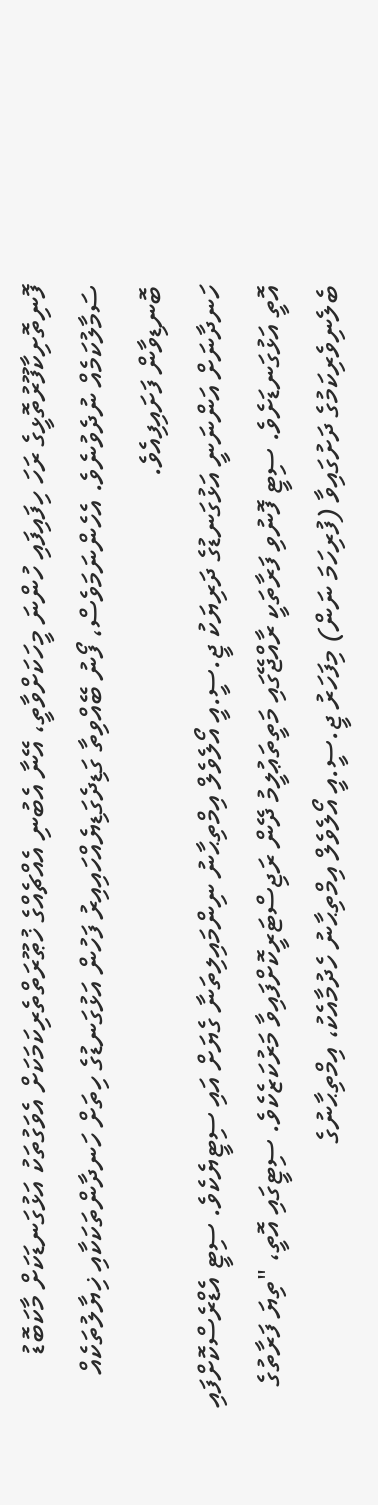ފޮނިތޮށިކާފޫރުތޮޅީގެ ރަހަ ހިފައިފައި ހުންނަ މީހަކަށްވާތީ، އޭނާ އެބުނި އެއްޗެއްގެ ޚުޠޫރަތްތެރިކަމަކަށް އެވަގުތަކު އަޅުގަނޑަކަށް މާކަބޮޑު ސަމާލުކަމެއް ނުދެވުނެވެ. އެހެންނަމަވެސް، ފޯނު ބޭއްވިތާ ގަޑިދެގަޑިޔެއްހައިއިރު ފަހުން އަޅުގަނޑުގެ ހިތަށް ހަނދާންތަކަކާއި ޚިޔާލުތަކެއް ބޮނޑިވާން ފަށައިފިއެވެ.
ހަނދާނަށް އަންނަނީ އަޅުގަނޑުގެ ދަރިޔަކު ޖީ.ސީ.އީ އޯލެވެލް އިމްތިޙާނު ނިންމައިލިތަނާ ގެޔަށް އައި ސިޓީޔެކެވެ. ސިޓީ އެޑްރެސްކޮށްފައި އޮތީ އަޅުގަނޑަށެވެ. ސިޓީ ފޮނުވި ފަރާތަކީ ރާއްޖޭގައި މަތީތަޢުލީމު ދޭން ރަޖިސްޓަރީކޮށްފައިވާ މަރުކަޒެކެވެ. ސިޓީގައި އޮތީ، "ތިޔަ ފަރާތުގެ ބެލެނިވެރިކަމުގެ ދަށުގައިވާ (ފުރިހަމަ ނަން) މިފަހަރު ޖީ.ސީ.އީ އޯލެވެލް އިމްތިޙާނު ހެދުމާއެކު، އިމްތިޙާނުގެ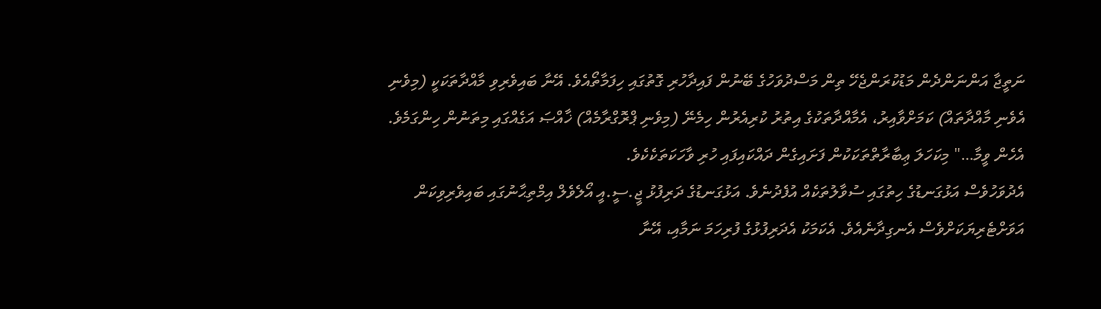ނަތީޖާ އަންނަންދެން މަޑުކުރަންޖެހޭ ތިން މަސްދުވަހުގެ ބޭނުން ފައިދާހުރި ގޮތުގައި ހިފަމާތޯއެވެ. އޭނާ ބައިވެރިވި މާއްދާތަކަކީ (މިވެނި އެވެނި މާއްދާތައް) ކަމަށްވާއިރު، އެމާއްދާތަކުގެ އިތުރު ކުރިއެރުން ހިމެނޭ (މިވެނި ޕްރޮގްރާމެއް) ޚާއްޞަ އަގެއްގައި މިތަނުން ހިންގަމެވެ. އެހެން ވީމާ…" މިކަހަލަ ޢިބާރާތްތަކަކުން ފަށައިގެން ދައްކައިފައި ހުރި ވާހަކަތަކެކެވެ.
އެދުވަހުވެސް އަޅުގަނޑުގެ ހިތުގައި ސުވާލުތަކެއް އުފެދުނެވެ. އަޅުގަނޑުގެ ދަރިފުޅު ޖީ.ސީ.އީ އޯލެވެލް އިމްތިޙާނުގައި ބައިވެރިވިކަން އަވަށްޓެރިޔަކަށްވެސް އެނގިދާނެއެވެ. އެކަމަކު އެދަރިފުޅުގެ ފުރިހަމަ ނަމާއި، އޭނާ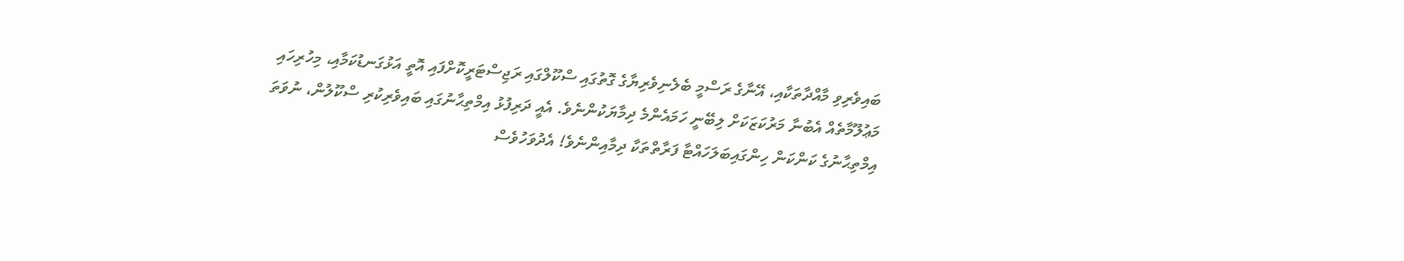ބައިވެރިވި މާއްދާތަކާއި، އޭނާގެ ރަސްމީ ބެލެނިވެރިޔާގެ ގޮތުގައި ސްކޫލްގައި ރަޖިސްޓަރީކޮށްފައި އޮތީ އަޅުގަނޑުކަމާއި، މިހުރިހައި މަޢުލޫމާތެއް އެބުނާ މަރުކަޒަކަށް ލިބޭނީ ހަމައެންމެ ދިމާޔަކުންނެވެ. އެއީ ދަރިފުޅު އިމްތިޙާނުގައި ބައިވެރިކުރި ސްކޫލުން، ނުވަތަ އިމްތިޙާނުގެ ކަންކަން ހިންގައިބަލަހައްޓާ ފަރާތްތަކާ ދިމާއިންނެވެ! އެދުވަހުވެސް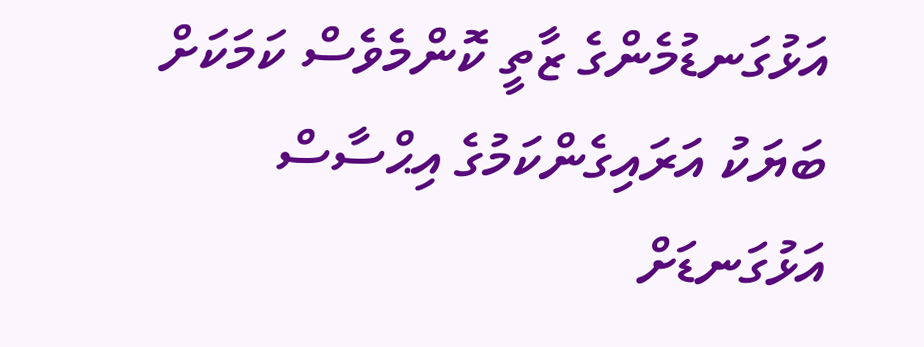އަޅުގަނޑުމެންގެ ޒާތީ ކޮންމެވެސް ކަމަކަށް ބަޔަކު އަރައިގެންކަމުގެ އިޙްސާސް އަޅުގަނޑަށް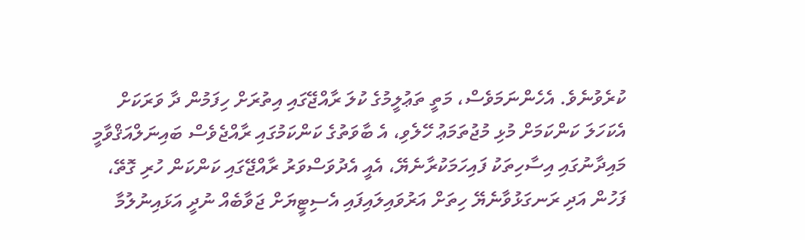ކުރެވުނެވެ. އެހެންނަމަވެސް، މަތީ ތަޢުލީމުގެ ކުލަ ރާއްޖޭގައި އިތުރަށް ހިފަމުން ދާ ވަރަކަށް އެކަހަލަ ކަންކަމަށް މުޅި މުޖުތަމަޢު ހޭލެވި، އެ ބާވަތުގެ ކަންކަމުގައި ރާއްޖެވެސް ބައިނަލްއަޤްވާމީ މައިދާނުގައި އިސާހިތަކު ފައިހަމަކުރާނެޔޭ، އެއީ އެދުވަސްވަރު ރާއްޖޭގައި ކަންކަން ހުރި ގޮތޭ، ފަހުން އަދި ރަނގަޅުވާނެޔޭ ހިތަށް އަރުވައިލައިފައި އެސިޓީޔަށް ޖަވާބެއް ނުދީ އަޅައިނުލުމާ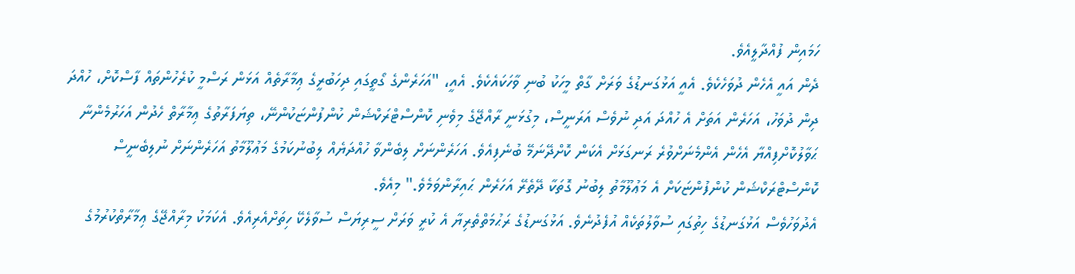ހަމައިން ފުއްދާލީއެވެ.
ދެން އައީ އެހެން ދުވަހެކެވެ. އެއީ އަޅުގަނޑުގެ ވަރަށް ގާތް މީހަކު ބުނި ވާހަކައެކެވެ. އެއީ، "އަހަރެންގެ ގޯތީގައި ދިހަބުރީގެ ޢިމާރާތެއް އަޅަން ރަސްމީ ކުރެހުންތައް ފާސްކޮށް، ހުއްދަ ދިން ދުވަހު، އަހަރެން އަތަށް އެ ހުއްދަ އަދި ނުވެސް އަރަނީސް، މިގުޅަނީ ރާއްޖޭގެ މިވެނި ކޮންސްޓްރަކްޝަން ކުންފުންޏަކުންނޭ، ތިޔަފަރާތުގެ ޢިމާރާތް ހެދުން އަހަރުމެންނާ ޙަވާލުކޮށްފިއްޔާ އެހެން އެންމެނަށްވުރެ ރަނގަޅަށް އެކަން ކޮށްދޭނަމޭ ބުނެފިއެވެ. އަހަރެންނަށް ލިބެންވާ ހުއްދަޔެއް ލިބުނުކަމުގެ މަޢުލޫމާތު އަހަރެންނަށް ނުލިބެނީސް ކޮންސްޓްރަކްޝަން ކުންފުންޏަކަށް އެ މަޢުލޫމާތު ލިބުނު ގޮތަކާ ދޭތެރޭ އަހަރެން ޙައިރާންވަމެވެ." މިއެވެ.
އެދުވަހުވެސް އަޅުގަނޑުގެ ހިތުގައި ސުވާލުތަކެއް އުފެދުނެވެ. އަޅުގަނޑުގެ ރަޙުމަތްތެރިޔާ އެ ކުރީ ވަރަށް ސީރިޔަސް ސުވާލެކޭ ހިތަށްއެރިއެވެ. އެކަމަކު މިރާއްޖޭގެ ޢިމާރާތްކުރުމުގެ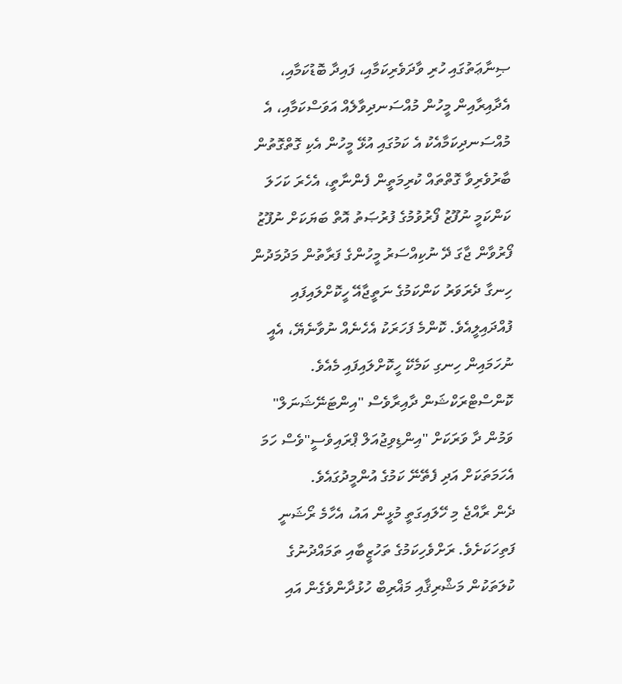ޞިނާޢަތުގައި ހުރި ވާދަވެރިކަމާއި، ފައިދާ ބޮޑުކަމާއި، އެދާއިރާއިން މީހުން މުއްސަނދިވާލެއް އަވަސްކަމާއި، އެ މުއްސަނދިކަމާއެކު އެ ކަމުގައި އުޅޭ މީހުން އެކި ގޮތްގޮތުން ބާރުވެރިވާ ގޮތްތައް ކުރިމަތީން ފެންނާތީ، އެހެރަ ކަހަލަ ކަންކަމީ ނުފޫޒު ފޯރުވުމުގެ ފުރުޞަތު އޮތް ބަޔަކަށް ނުފޫޒު ފޯރުވާން ޖާގަ ދޭ ނުކިއްސަރު މީހުންގެ ފަރާތުން މަދުމަދުން ހިނގާ ދެރަވަރު ކަންކަމުގެ ނަތީޖާއޭ ހީކޮށްލައިފައި ފުއްދައިލީއެވެ. ކޮންމެ ފަހަރަކު އެހެނެއް ނުވާނެޔޭ، އެއީ ނުހަމައިން ހިނގި ކަމެކޭ ހީކޮށްލައިފައި މެއެވެ. ކޮންސްޓްރަކްޝަން ދާއިރާވެސް "އިންޓަނޭޝަނަލް" ވަމުން ދާ ވަރަކަށް "އިންޑިވިޖުއަލް ޕްރައިވެސީ"ވެސް ހަމަ އެހަމަތަކަށް އަދި ފެތޭނޭ ކަމުގެ އުންމީދުގައެވެ.
ދެން ރާއްޖެ މި ހޭލައިގަތީ މުޅީން އައު، އެހާމެ ރޯޝަނީ ފަތިހަކަށެވެ. ރަށްވެހިކަމުގެ ތަހުޒީބާއި ތަމައްދުނުގެ ކުލަތަކުން މަޝްރިޤާއި މަޣްރިބް ހުޅުދާންވެގެން އައި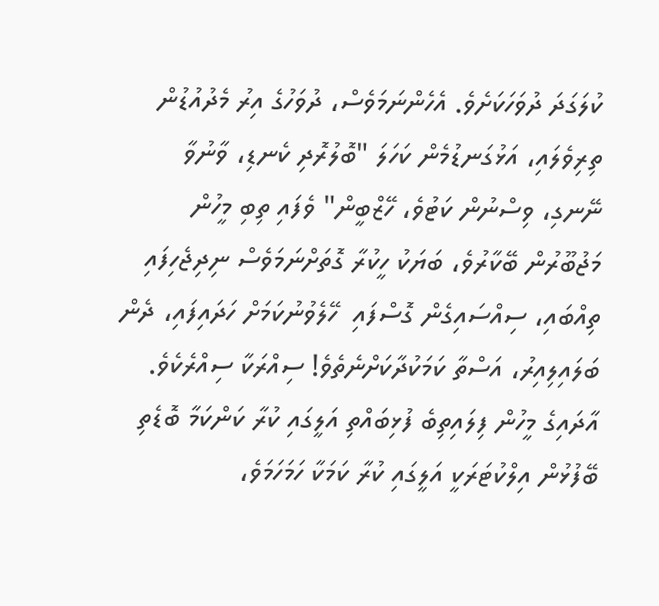ކުލަގަދަ ދުވަހަކަށެވެ. އެހެންނަމަވެސް، ދުވަހުގެ އިރު މެދުއުޑުން ތިރިވެލައި، އަޅުގަނޑުމެން ކަހަލަ "ބޮލުރޮދި ކެނޑި، ވާނުވާ ނޭނގި، ވިސްނުން ކަޓުވެ، ހޭޒްބީން" ވެފައި ތިބި މީހުން މަޖުބޫރުން ބޭކާރުވެ، ބަޔަކު ހީކުރާ ގޮތަށްނަމަވެސް ނިދިޖެހިފައި ތިއްބައި، ސިއްސައިގެން ގޮސްފައި  ހޭލެވުނުކަމަށް ހަދައިފައި، ދެން ބަލައިލިއިރު، އަސްތާ ކަމަކުދާކަށްނެތެވެ! ސިއްރަކާ ސިއްރެކެވެ. އާދައިގެ މީހުން ފިލައިތިބެ ފުޅިބައްތި އަލީގައި ކުރާ ކަންކަމާ ބޮޑެތި ބޭފުޅުން އިލްކުޓަރަކީ އަލީގައި ކުރާ ކަމަކާ ހަމަހަމަވެ،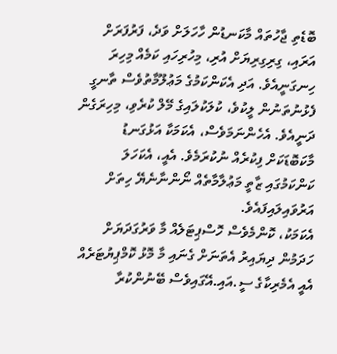ބޮޑެތި ޖާހުތައް މާކަނޑުން ހާހަލަށް ވަދެ، ފަރުފަރަށް އަރައި، ގިރިގިރިޔަށް އުރި، މިހުރިހައި ކަމެއް މިހިރަ ހިނގަނީއެވެ. އަދި އެކަންކަމުގެ މަޢުލޫމާތުވެސް ތާނގީ ފެޅުނުތަނުން ލީކުވެ، ކުލަކުލައިގެ މޭލް ކުރެވި، މިހިރަގެން ދަނީއެވެ. އެހެންނަމަވެސް، އެކަމަކާ އަޅުގަނޑު މާކަބޮޑަކަށް ފިކުރެއް ނުކުރަމެވެ. އެއީ، އެކަހަލަ ކަންކަމުގައި ޒާތީ މަޢުލާމާތެއް ނޯންނާނެޔޭ ހިތަށް އަރުވައިލައިފައެވެ.
އެކަމަކު، ކޮންމެވެސް ހޮސްޕިޓަލެއް މާ ވަރުގަދަޔަށް ހަދަމުން ދިޔައިރު އެތަނަށް ގެނައި މާ މޮޅު ކޮމްޕިޔުޓަރެއް އެއީ އެމެރިކާގެ ސީ.އައި.އޭގައިވެސް ބޭނުންކުރާ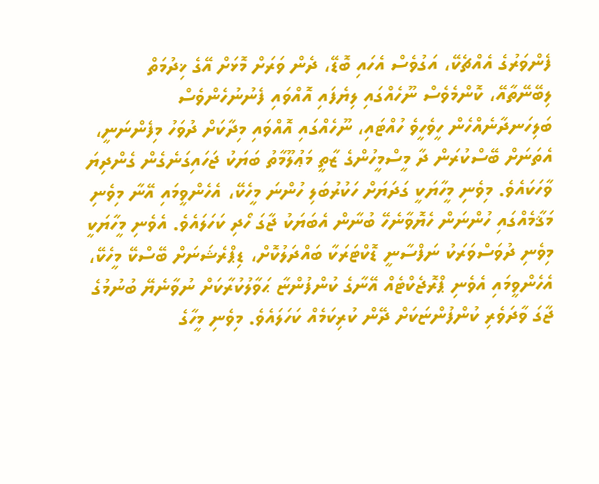ފެންވަރުގެ އެއްޗެކޭ، އަގުވެސް އެހައި ބޮޑޭ، ދެން ވަރަށް މޮޅަށް އޭގެ ޚިދުމަތް ލިބޭނޭތާއޭ، ކޮންމެވެސް ނޫހެއްގައި ލިޔެފައި އޮއްވައި ފެނުނުހެންވެސް ބަލިހަނދާނެއްހެން ހީވެހީވެ ހުއްޓައި، ނޫހެއްގައި އޮއްވައި މިދާކަށް ދުވަހު މިފެންނަނީ، އެތަނަށް ބޭސްކުރަން ދާ މީސްމީހުންގެ ޒާތީ މަޢުލޫމާތު ބަޔަކު ޖަހައިގަނެގެން ގެންދިޔަ ވާހަކައެވެ. މިވެނި މީހާޔަކީ ގަދަޔަށް ހަކުރުބަލި ހުންނަ މީހެކޭ، އެހެންވީމައި އޭނާ މިވެނި މަޤާމެއްގައި ހުންނަން ހެޔޮވާނެހޭ ބުނާން އެބަޔަކު ޖާގަ ހޯދި ކަހަލައެވެ. އެވެނި މީހާޔަކީ މިވެނި ދުވަސްވަރަކު ނަފްސާނީ ޑޮކްޓަރަކާ ބައްދަލުކޮށް، ޑިޕްރެޝަނަށް ބޭސްކޭ މީހެކޭ، އެހެންވީމައި އެވެނި ޕްރޮޖެކްޓެއް އޭނާގެ ކުންފުންޏާ ޙަވާލުކުރާކަށް ނުވާނެޔޭ ބުނުމުގެ ޖާގަ ވާދަވެރި ކުންފުންޏަކަށް ދޭން ކުރިކަމެއް ކަހަލައެވެ. މިވެނި މީހާގެ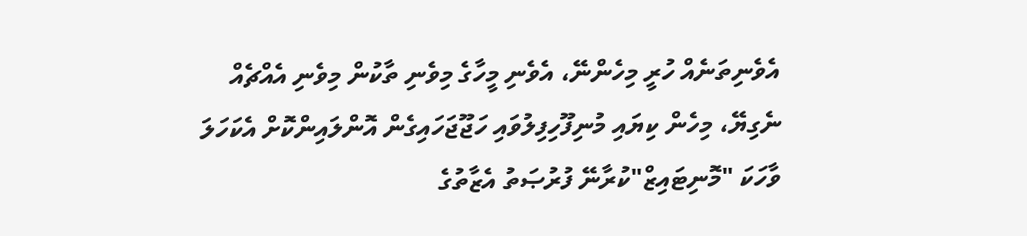އެވެނިތަނެއް ހުރީ މިހެންނޭ، އެވެނި މީހާގެ މިވެނި ތާކުން މިވެނި އެއްޗެއް ނެގިޔޭ، މިހެން ކިޔައި މުނިފޫހިފިލުވައި ހަޖޫޖަހައިގެން އޮންލައިންކޮށް އެކަހަލަ ވާހަކަ "މޮނިޓައިޒް"ކުރާނޭ ފުރުޞަތު އެޒާތުގެ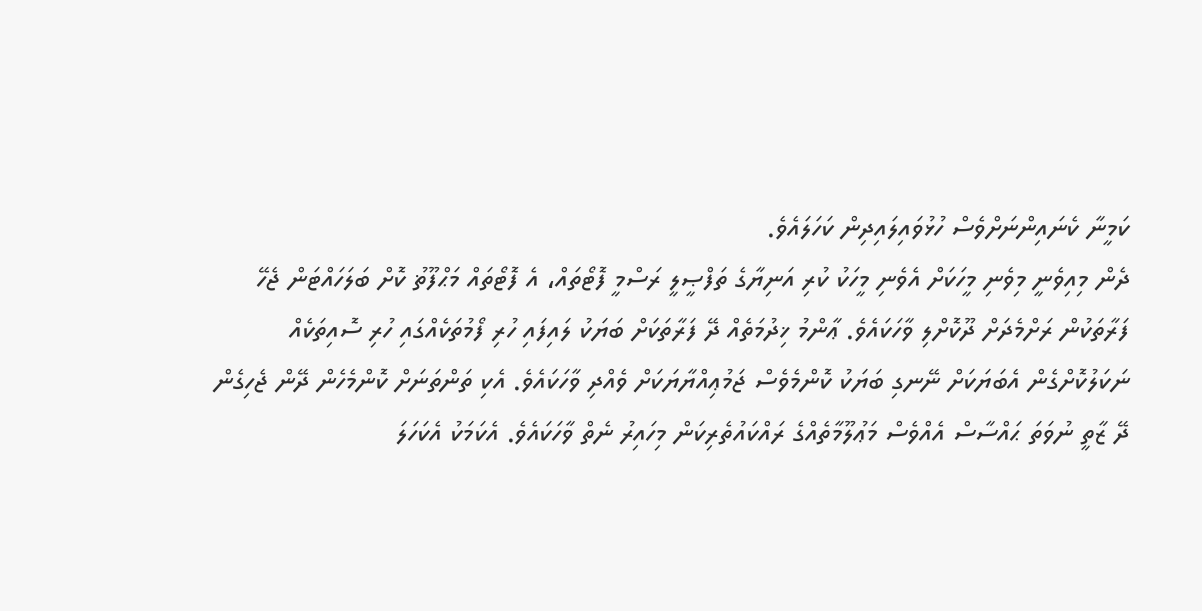ކަމީނާ ކެނައިންނަށްވެސް ހުޅުވައިލައިދިން ކަހަލައެވެ.
ދެން މިއިވެނީ މިވެނި މީހަކަށް އެވެނި މީހަކު ކުރި އަނިޔާގެ ތަފްޞީލީ ރަސްމީ ފޮޓޯތައް، އެ ފޮޓޯތައް މަޙްފޫޡު ކޮށް ބަލަހައްޓަން ޖެހޭ ފަރާތަކުން ރަށްމެދަށް ދޫކޮށްލި ވާހަކައެވެ. ޢާންމު ޚިދުމަތެއް ދޭ ފަރާތަކަށް ބަޔަކު ލައިފައި ހުރި ފޯމުތަކެއްގައި ހުރި ސޮއިތަކެއް ނަކަލުކޮށްގެން އެބަޔަކަށް ނޭނގި ބަޔަކު ކޮންމެވެސް ޖަމުޢިއްޔާޔަކަށް ވެއްދި ވާހަކައެވެ. އެކި ތަންތަނަށް ކޮންމެހެން ދޭން ޖެހިގެން ދޭ ޒާތީ ނުވަތަ ޙައްސާސް އެއްވެސް މަޢުލޫމާތެއްގެ ރައްކައުތެރިކަން މިހައިރު ނެތް ވާހަކައެވެ. އެކަމަކު އެކަހަލަ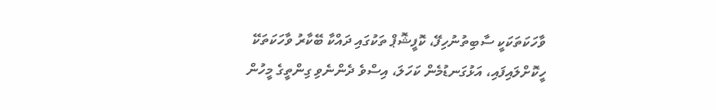ވާހަކަތަކަކީ ސާބިތުނުހިފޭ، ކޮފީޝޮޕް ތަކުގައި ދައްކާ ބޭކާރު ވާހަކަތަކޭ ހީކޮށްލައިފައި، އަޅުގަނޑުމެން ކަހަލަ، އިސްވެ ދެންނެވި ގިންތީގެ މީހުން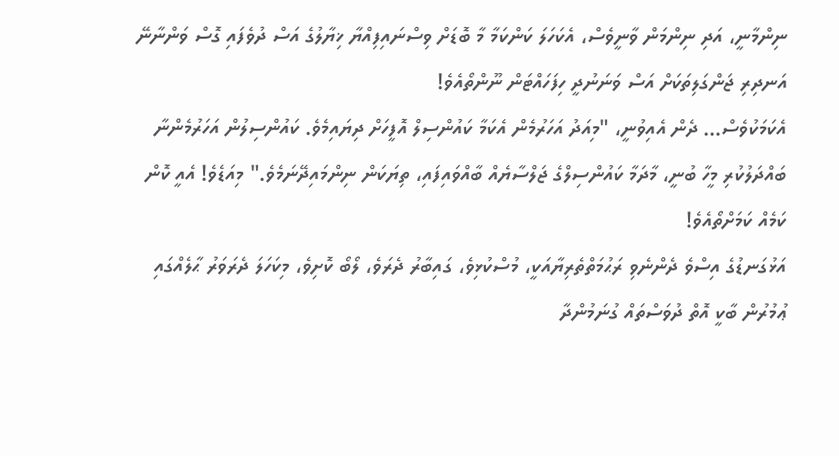ނިންމާނީ، އަދި ނިންމަން ވާނީވެސް، އެކަހަލަ ކަންކަމާ މާ ބޮޑަށް ވިސްނައިފިއްޔާ ޚިޔާލުގެ އަސް ދުވެފައި ގޮސް ވަންނާނޭ އަނދިރި ޖަންގަލިތަކަށް އަސް ވަނަނުދީ ހިފަހައްޓަން ނޫންތޯއެވެ!
އެކަމަކުވެސް… ދެން އެއިވުނީ، "މިއަދު އަހަރުމެން އެކަމާ ކައުންސިލް އޮފީހަށް ދިޔައިމެވެ. ކައުންސިލުން އަހަރުމެންނާ ބައްދަލުކުރި މީހާ ބުނީ، މާދަމާ ކައުންސިލްގެ ޖަލްސާޔެއް ބާއްވައިފައި، ތިޔަކަން ނިންމައިދޭނަމެވެ." މިއަޑެވެ! އެއީ ކޮން ކަމެއް ކަމަށްތޯއެވެ!
އަޅުގަނޑުގެ އިސްވެ ދެންނެވި ރަޙުމަތްތެރިޔާއަކީ، މުސްކުޅިވެ، ގައިބާރު ދެރަވެ، ލޯބޯ ކޮށިވެ، މިކަހަލަ ދެރަވަރު ޙާލެއްގައި ޢުމުރުން ބާކީ އޮތް ދުވަސްތައް ގުނަމުންދާ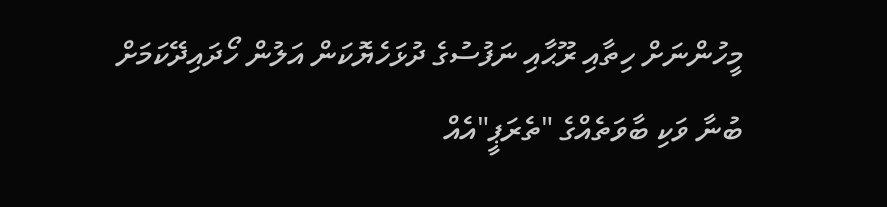މީހުންނަށް ހިތާއި ރޫޙާއި ނަފުސުގެ ދުޅަހެޔޮކަން އަލުން ހޯދައިދޭކަމަށް ބުނާ ވަކި ބާވަތެއްގެ "ތެރަޕީ"އެއް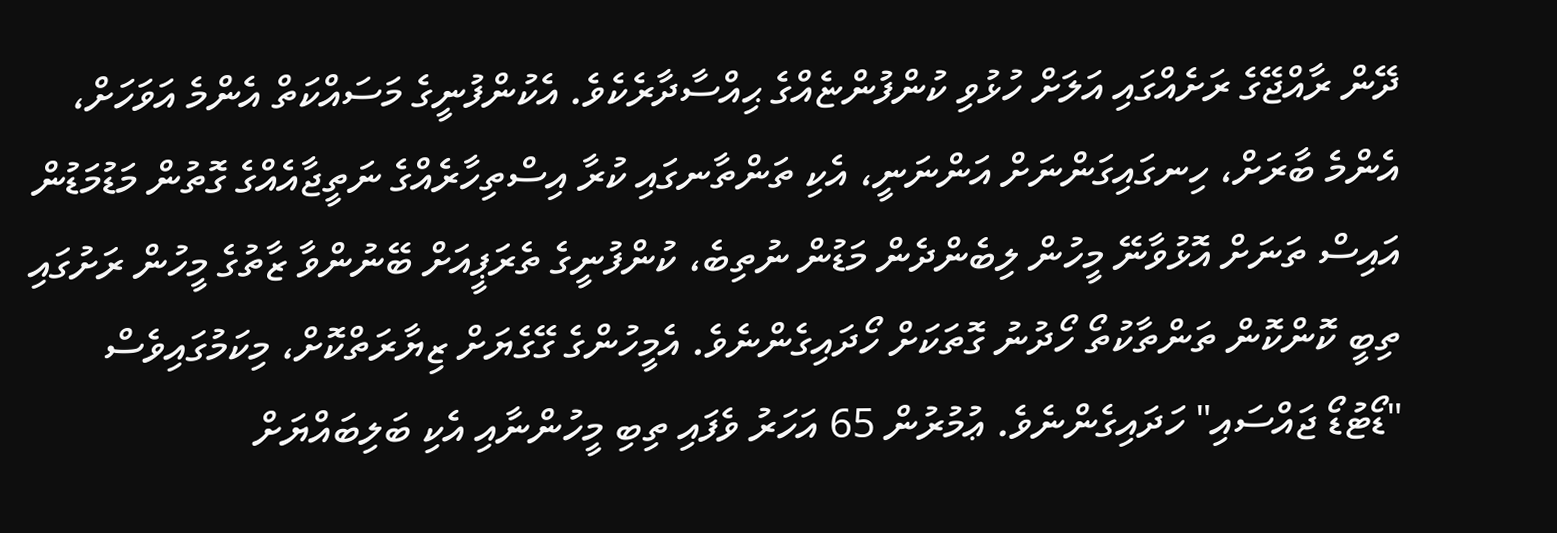ދޭން ރާއްޖޭގެ ރަށެއްގައި އަލަށް ހުޅުވި ކުންފުންޏެއްގެ ޙިއްސާދާރެކެވެ. އެކުންފުނީގެ މަސައްކަތް އެންމެ އަވަހަށް، އެންމެ ބާރަށް، ހިނގައިގަންނަށް އަންނަނީ، އެކި ތަންތާނގައި ކުރާ އިސްތިހާރެއްގެ ނަތީޖާއެއްގެ ގޮތުން މަޑުމަޑުން އައިސް ތަނަށް އޮޅުވާނޭ މީހުން ލިބެންދެން މަޑުން ނުތިބެ، ކުންފުނީގެ ތެރަޕީއަށް ބޭނުންވާ ޒާތުގެ މީހުން ރަށުގައި ތިބީ ކޮންކޮން ތަންތާކުތޯ ހޯދުނު ގޮތަކަށް ހޯދައިގެންނެވެ. އެމީހުންގެ ގޭގެޔަށް ޒިޔާރަތްކޮށް، މިކަމުގައިވެސް "ޑޯޓުޑޯ ޖައްސައި" ހަދައިގެންނެވެ. ޢުމުރުން 65 އަހަރު ވެފައި ތިބި މީހުންނާއި އެކި ބަލިބައްޔަށް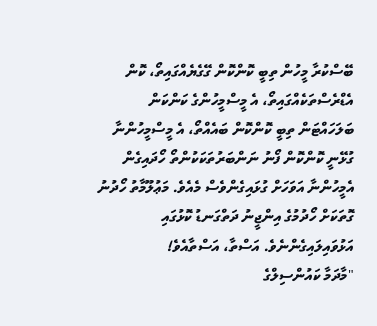ބޭސްކުރާ މީހުން ތިބީ ކޮންކޮން ގޭގެޔެއްގައިތޯ، ކޮން އެޑްރެސްތަކެއްގައިތޯ، އެ މީސްމީހުންގެ ކަންކަން ބަލަހައްޓަން ތިބީ ކޮންކޮން ބައެއްތޯ، އެ މީސްމީހުންނާ ގުޅޭނީ ކޮންކޮން ފޯނު ނަންބަރުތަކަކުންތޯ ހޯދައިގެން އެމީހުންނާ އަވަހަށް ގުޅައިގެންވެސް މެއެވެ. މަޢުލޫމާތު ހޯދުނު ގޮތަކަށް ހޯދުމުގެ އިންޖީނު ދަތްގަނޑު ކޮޅުގައި އަޅުވައިލައިގެންނެވެ. އަސްތާ، އަސްތާއެވެ!
"މާދަމާ ކައުންސިލްގެ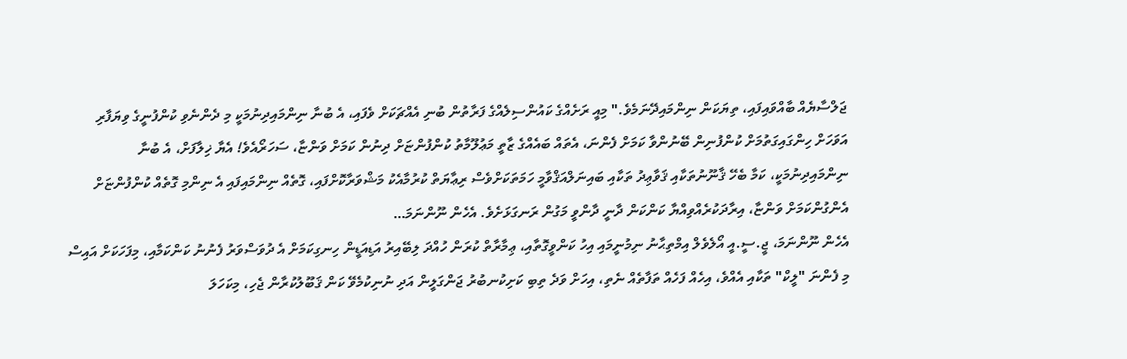ޖަލްސާޔެއް ބާއްވައިފައި، ތިޔަކަން ނިންމައިދޭނަމެވެ." މިއީ ރަށެއްގެ ކައުންސިލެއްގެ ފަރާތުން ބުނި އެއްޗަކަށް ވެފައި، އެ ބުނާ ނިންމައިދިނުމަކީ މި ދެންނެވި ކުންފުނީގެ ވިޔަފާރި އަވަހަށް ހިންގައިގަތުމަށް ކުންފުނިން ބޭނުންވާ ކަމަށް ފެންނަ، އެތައް ބައެއްގެ ޒާތީ މަޢުލޫމާތު ކުންފުންޏަށް ދިނުން ކަމަށް ވަންޏާ، ސަހަރޯއެވެ! އެޔާ ޚިލާފަށް، އެ ބުނާ ނިންމައިދިނުމަކީ، ކަމާ ބެހޭ ޤާނޫނުތަކާއި ޤަވާޢިދު ތަކާއި ބައިނަލްއަޤްވާމީ ހަމަތަކަށްވެސް ރިޢާޔަތް ކުރުމާއެކު މަޝްވަރާކޮށްފައި، ގޮތެއް ނިންމައިފައި އެ ނިންމި ގޮތެއް ކުންފުންޏަށް އެންގުންކަމަށް ވަންޏާ، އިރާދަކުރެއްވިއްޔާ ކަންކަން ދާނީ ދާންވީ މަގުން ރަނގަޅަށެވެ. އެހެން ނޫންނަމަ…
އެހެން ނޫންނަމަ، ޖީ.ސީ.އީ އޯލެވެލް އިމްތިޙާނު ނިމުނީމައި އިހު ކަންވީގޮތާއި، ޢިމާރާތް ކުރަން ހުއްދަ ލިބޭއިރު އަޑިއަޑީން ހިނގިކަމަށް އެ ދުވަސްވަރު ފެނުނު ކަންކަމާއި، މިފަހަކަށް އައިސް މި ފެންނަ "ލީކް" ތަކާއި އެއްވެ، އިހެއް ފަހެއް ތަފާތެއް ނެތި، އިހަށް ވަދެ ތިބި ކަށިކުނބުރު ޖަންގަލީން އަދި ނުނިކުމެވޭ ކަން ޤަބޫލުކުރާން ޖެހި، މިކަހަލަ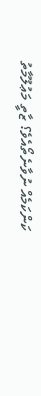ކަންކަމެއް ނުވާނެތޯއެވެ؟ ޒާތީ މަޢުލޫމާތު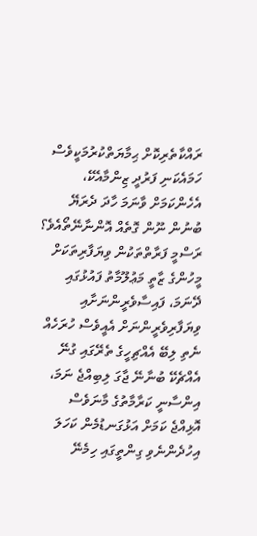ރައްކާތެރިކޮށް ޙިމާޔަތްކުރުމަކީވެސް ހަމައެކަނި ފަރުދީ ޒިންމާއެކޭ، އެހެންކަމަށް ވާނަމަ ހާދަ ދެރަޔޭ ބުނުން ނޫން ގޮތެއް އޮންނާނޭތޯއެވެ؟ ރަސްމީ ފަރާތްތަކުން ވިޔަފާރިތަކަށް މީހުންގެ ޒާތީ މަޢުލޫމާތު ފައުޅުގައި ދޭނަމަ، ފައިސާވެރީންނަށާއި ވިޔަފާރިވެރީންނަށް އެއީވެސް ހުރަހެއް ނެތި ލިބޭ އެއްޗިހީގެ ތެރޭގައި ގުނޭ އެއްޗެކޭ ބުނާނޭ ޖާގަ ލިބިއްޖެ ނަމަ، އިންސާނީ ކަރާމާތުގެ މާނަވެސް އޮޅިއްޖެ ކަމަށް އަޅުގަނޑުމެން ކަހަލަ އިހުދެންނެވި ގިންތީގައި ހިމެނޭ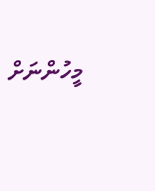މީހުންނަށް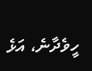ހީވެދާނެ، އަޅެ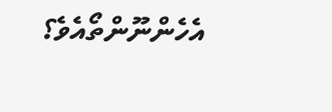އެހެންނޫންތޯއެވެ؟